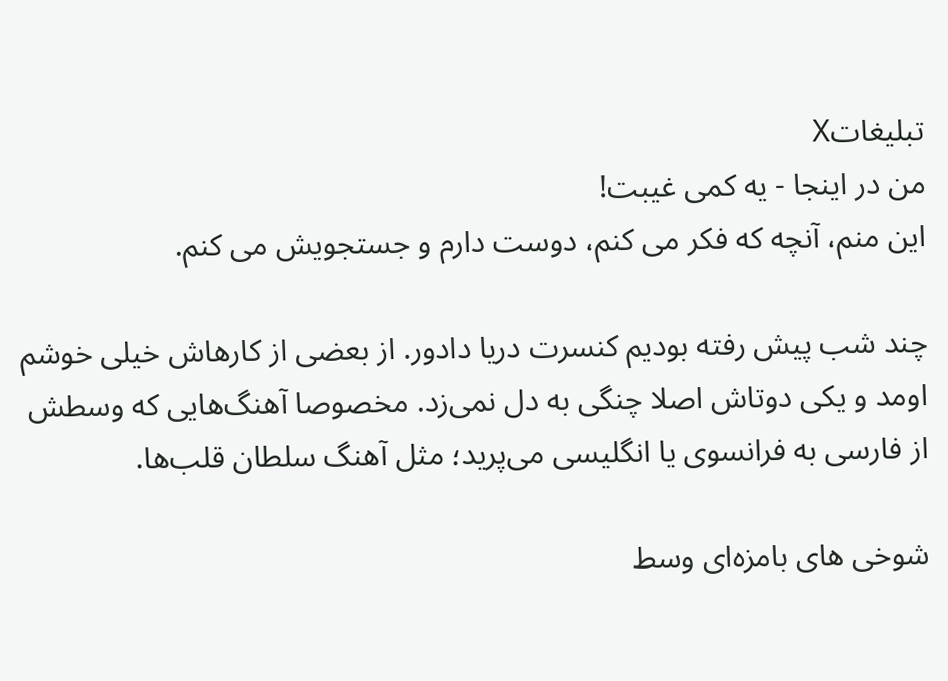تبليغاتX
من در اینجا - یه کمی غیبت!
این منم، آنچه که فکر می کنم، دوست دارم و جستجویش می کنم.

چند شب پیش رفته بودیم کنسرت دریا دادور. از بعضی از کارهاش خیلی خوشم اومد و یکی دوتاش اصلا چنگی به دل نمی‌زد. مخصوصا آهنگ‌هایی که وسطش از فارسی به فرانسوی یا انگلیسی می‌پرید؛ مثل آهنگ سلطان قلب‌ها.

شوخی های بامزه‌ای وسط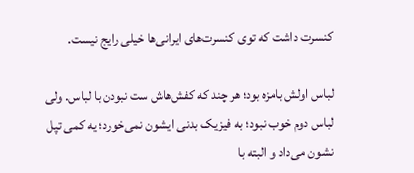کنسرت داشت که توی کنسرت‌های ایرانی‌ها خیلی رایج نیست.

لباس اولش بامزه‌ بود؛ هر چند که کفش‌هاش ست نبودن با لباس. ولی لباس دوم خوب نبود؛ به فیزیک بدنی ایشون نمی‌خورد؛ یه کمی تپل نشون می‌داد و البته با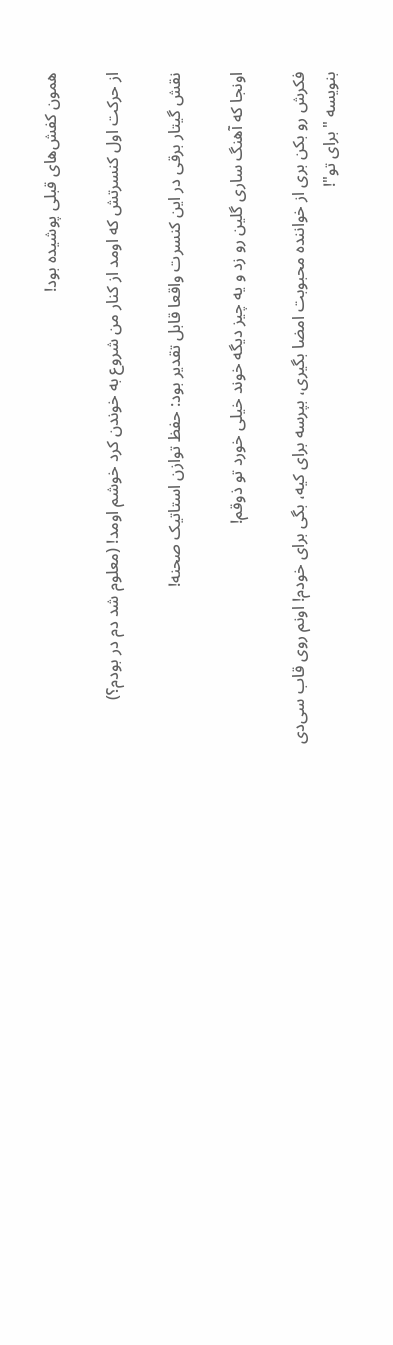همون کفش‌های قبلی پوشیده بود!

از حرکت اول کنسرتش که اومد از کنار من شروع به خوندن کرد خوشم اومد! (معلوم شد دم در بودم؟)

نقش گیتار برقی در این کنسرت واقعا قابل تقدیر بود: حفظ توازن استاتیک صحنه!

اونجا که آهنگ ساری گلین رو زد و یه چیز دیگه خوند خیلی خورد تو ذوقم!

فکرش رو بکن بری از خواننده محبوبت امضا بگیری، بپرسه برای کیه، بگی برای خودم! اونم روی قاب سی‌دی بنویسه "برای تو"!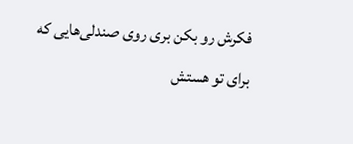فکرش رو بکن بری روی صندلی‌هایی که برای تو هستش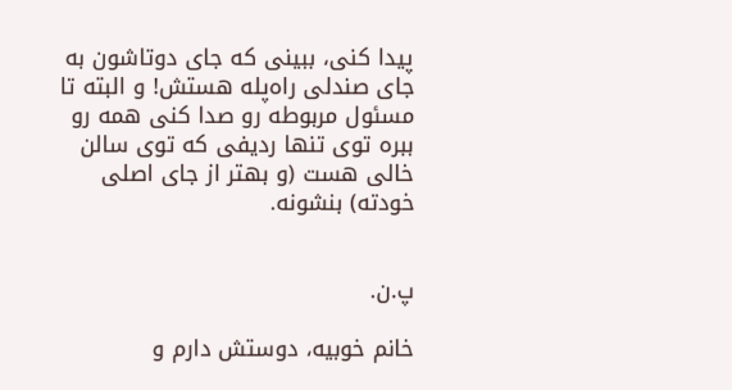پیدا کنی، ببینی که جای دوتاشون به جای صندلی راه‌پله هستش! و البته تا مسئول مربوطه رو صدا کنی همه رو ببره توی تنها ردیفی که توی سالن خالی هست (و بهتر از جای اصلی خودته) بنشونه.


پ.ن.

خانم خوبیه، دوستش دارم و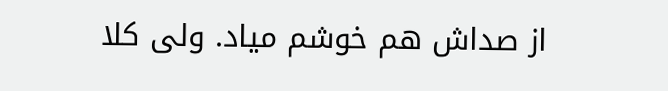از صداش هم خوشم میاد. ولی کلا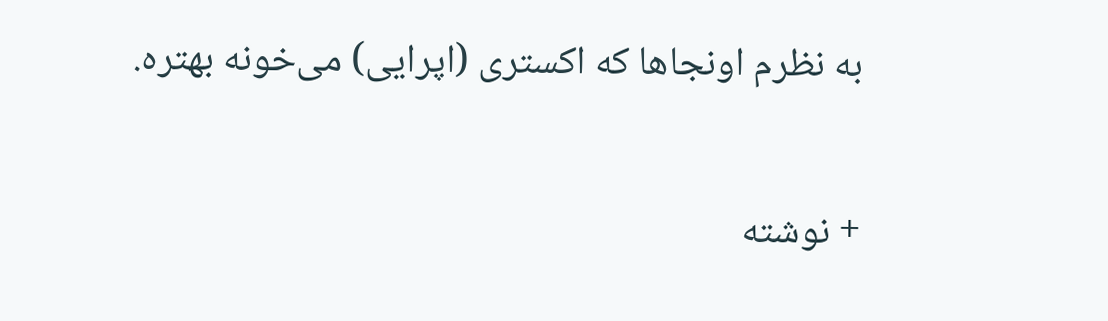به نظرم اونجا‌ها که اکستری (اپرایی) می‌خونه بهتره.

+ نوشته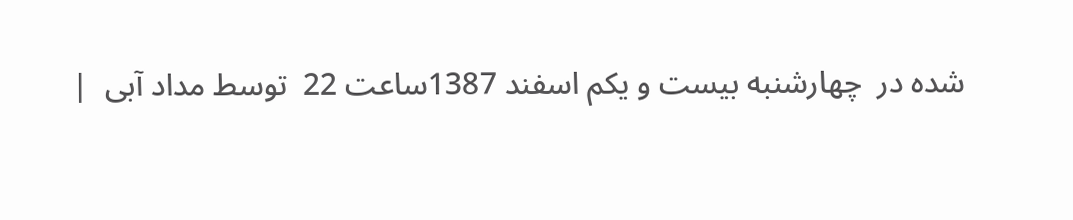شده در  چهارشنبه بیست و یکم اسفند 1387ساعت 22  توسط مداد آبی  |